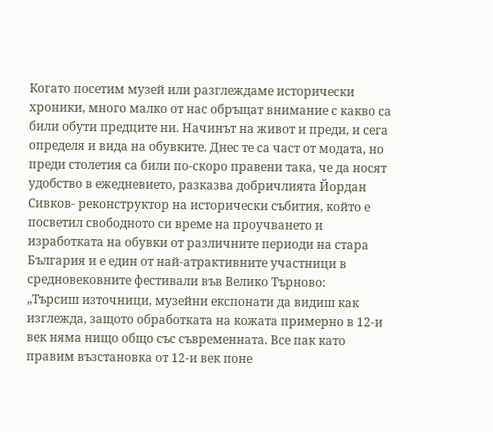Когато посетим музей или разглеждаме исторически хроники, много малко от нас обръщат внимание с какво са били обути предците ни. Начинът на живот и преди, и сега определя и вида на обувките. Днес те са част от модата, но преди столетия са били по-скоро правени така, че да носят удобство в ежедневието, разказва добричлията Йордан Сивков- реконструктор на исторически събития, който е посветил свободното си време на проучването и изработката на обувки от различните периоди на стара България и е един от най-атрактивните участници в средновековните фестивали във Велико Търново:
„Търсиш източници, музейни експонати да видиш как изглежда, защото обработката на кожата примерно в 12-и век няма нищо общо със съвременната. Все пак като правим възстановка от 12-и век поне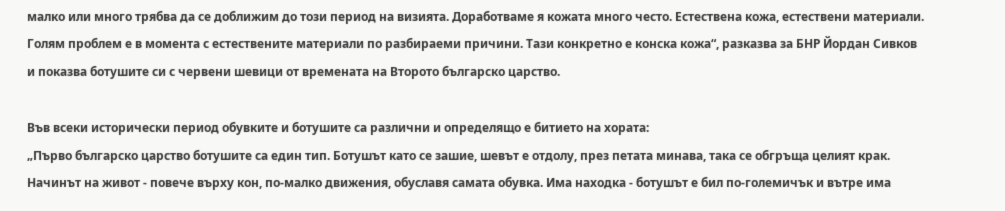малко или много трябва да се доближим до този период на визията. Доработваме я кожата много често. Естествена кожа, естествени материали. Голям проблем е в момента с естествените материали по разбираеми причини. Тази конкретно е конска кожа“, разказва за БНР Йордан Сивков и показва ботушите си с червени шевици от времената на Второто българско царство.

Във всеки исторически период обувките и ботушите са различни и определящо е битието на хората:
„Първо българско царство ботушите са един тип. Ботушът като се зашие, шевът е отдолу, през петата минава, така се обгръща целият крак. Начинът на живот - повече върху кон, по-малко движения, обуславя самата обувка. Има находка - ботушът е бил по-големичък и вътре има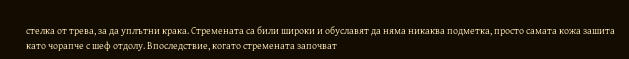стелка от трева, за да уплътни крака. Стремената са били широки и обуславят да няма никаква подметка, просто самата кожа зашита като чорапче с шеф отдолу. Впоследствие, когато стремената започват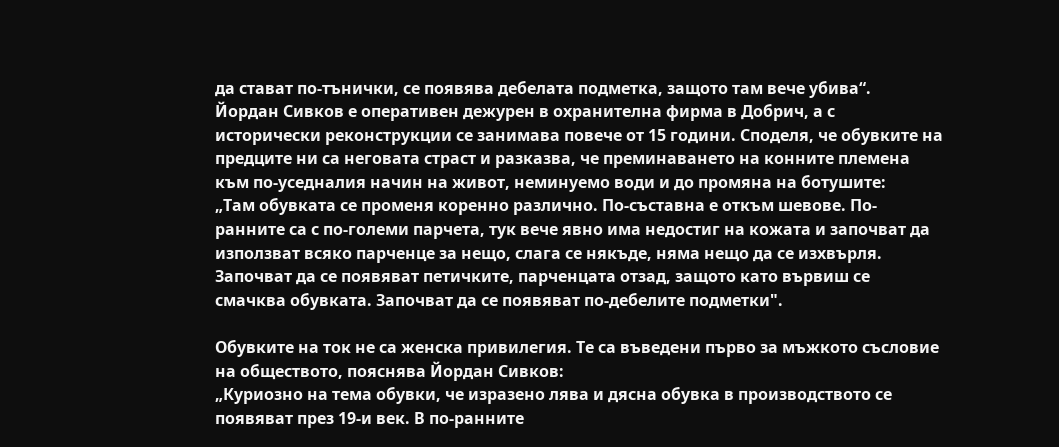да стават по-тънички, се появява дебелата подметка, защото там вече убива“.
Йордан Сивков е оперативен дежурен в охранителна фирма в Добрич, а с исторически реконструкции се занимава повече от 15 години. Споделя, че обувките на предците ни са неговата страст и разказва, че преминаването на конните племена към по-уседналия начин на живот, неминуемо води и до промяна на ботушите:
„Там обувката се променя коренно различно. По-съставна е откъм шевове. По-ранните са с по-големи парчета, тук вече явно има недостиг на кожата и започват да използват всяко парченце за нещо, слага се някъде, няма нещо да се изхвърля. Започват да се появяват петичките, парченцата отзад, защото като вървиш се смачква обувката. Започват да се появяват по-дебелите подметки".

Обувките на ток не са женска привилегия. Те са въведени първо за мъжкото съсловие на обществото, пояснява Йордан Сивков:
„Куриозно на тема обувки, че изразено лява и дясна обувка в производството се появяват през 19-и век. В по-ранните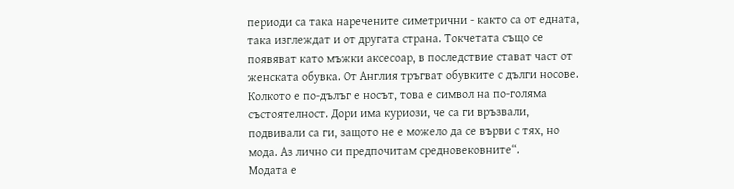периоди са така наречените симетрични - както са от едната, така изглеждат и от другата страна. Токчетата също се появяват като мъжки аксесоар, в последствие стават част от женската обувка. От Англия тръгват обувките с дълги носове. Колкото е по-дълъг е носът, това е символ на по-голяма състоятелност. Дори има куриози, че са ги връзвали, подвивали са ги, защото не е можело да се върви с тях, но мода. Аз лично си предпочитам средновековните“.
Модата е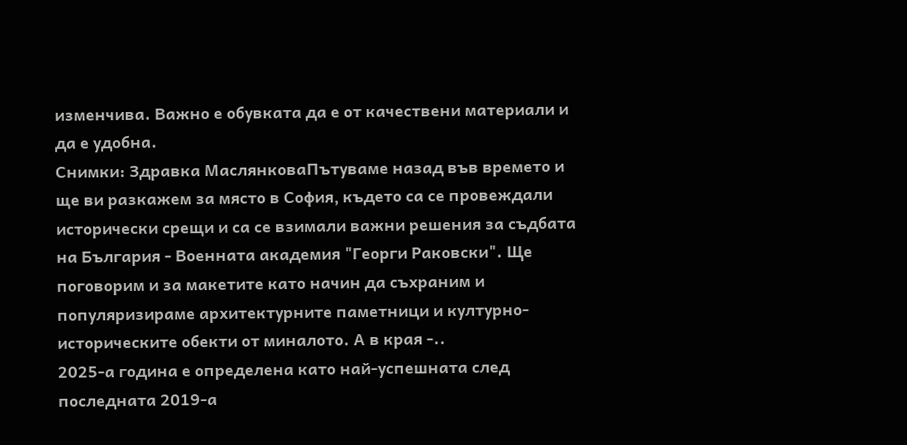изменчива. Важно е обувката да е от качествени материали и да е удобна.
Снимки: Здравка МаслянковаПътуваме назад във времето и ще ви разкажем за място в София, където са се провеждали исторически срещи и са се взимали важни решения за съдбата на България - Военната академия "Георги Раковски". Ще поговорим и за макетите като начин да съхраним и популяризираме архитектурните паметници и културно-историческите обекти от миналото. А в края -..
2025-а година е определена като най-успешната след последната 2019-а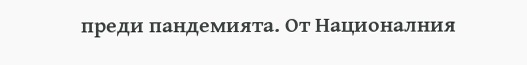преди пандемията. От Националния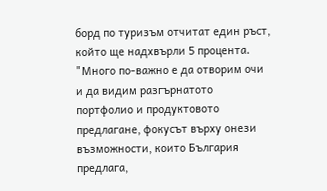борд по туризъм отчитат един ръст, който ще надхвърли 5 процента. "Много по-важно е да отворим очи и да видим разгърнатото портфолио и продуктовото предлагане, фокусът върху онези възможности, които България предлага,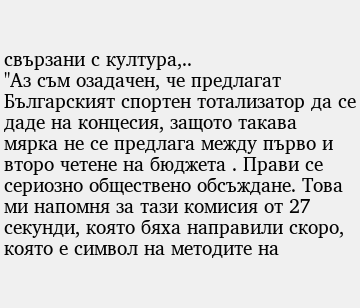свързани с култура,..
"Аз съм озадачен, че предлагат Българският спортен тотализатор да се даде на концесия, защото такава мярка не се предлага между първо и второ четене на бюджета . Прави се сериозно обществено обсъждане. Това ми напомня за тази комисия от 27 секунди, която бяха направили скоро, която е символ на методите на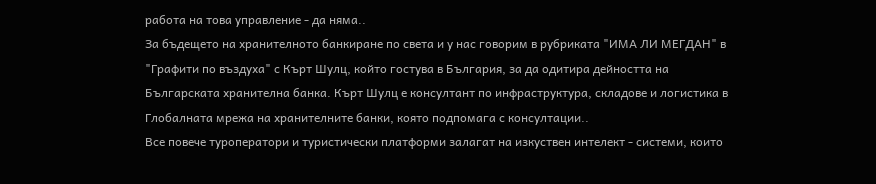работа на това управление - да няма..
За бъдещето на хранителното банкиране по света и у нас говорим в рубриката "ИМА ЛИ МЕГДАН" в "Графити по въздуха" с Кърт Шулц, който гостува в България, за да одитира дейността на Българската хранителна банка. Кърт Шулц е консултант по инфраструктура, складове и логистика в Глобалната мрежа на хранителните банки, която подпомага с консултации..
Все повече туроператори и туристически платформи залагат на изкуствен интелект - системи, които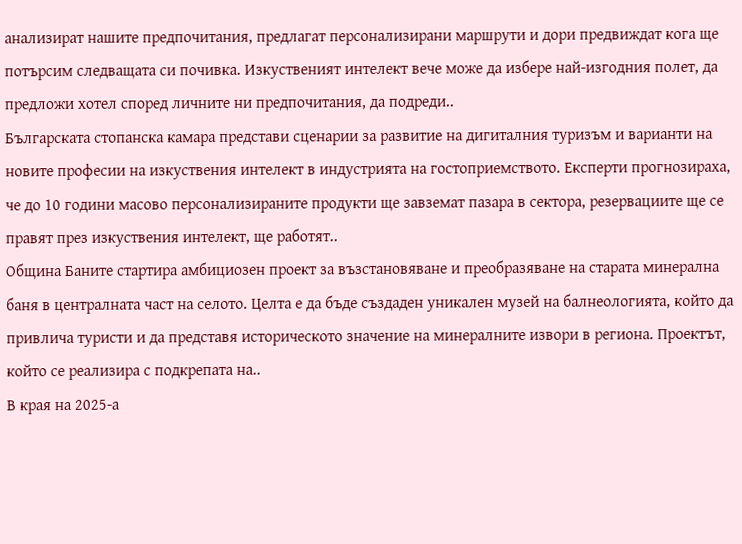анализират нашите предпочитания, предлагат персонализирани маршрути и дори предвиждат кога ще потърсим следващата си почивка. Изкуственият интелект вече може да избере най-изгодния полет, да предложи хотел според личните ни предпочитания, да подреди..
Българската стопанска камара представи сценарии за развитие на дигиталния туризъм и варианти на новите професии на изкуствения интелект в индустрията на гостоприемството. Експерти прогнозираха, че до 10 години масово персонализираните продукти ще завземат пазара в сектора, резервациите ще се правят през изкуствения интелект, ще работят..
Община Баните стартира амбициозен проект за възстановяване и преобразяване на старата минерална баня в централната част на селото. Целта е да бъде създаден уникален музей на балнеологията, който да привлича туристи и да представя историческото значение на минералните извори в региона. Проектът, който се реализира с подкрепата на..
В края на 2025-а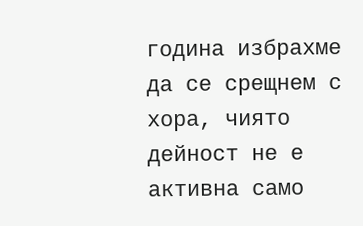година избрахме да се срещнем с хора, чиято дейност не е активна само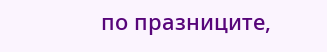по празниците,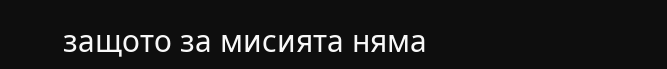защото за мисията няма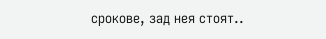срокове, зад нея стоят..